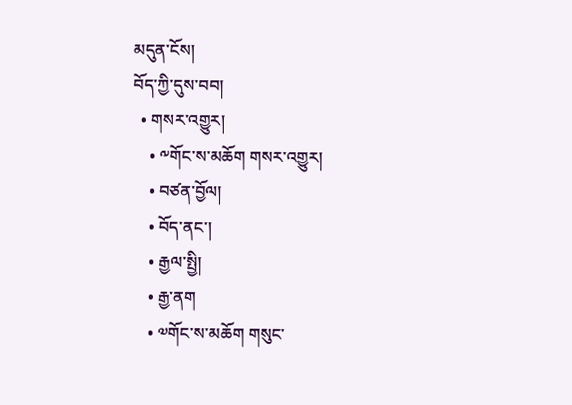མདུན་ངོས།
བོད་ཀྱི་དུས་བབ།
  • གསར་འགྱུར།
    • ༸གོང་ས་མཆོག གསར་འགྱུར།
    • བཙན་བྱོལ།
    • བོད་ནང་།
    • རྒྱལ་སྤྱི།
    • རྒྱ་ནག
    • ༧གོང་ས་མཆོག གསུང་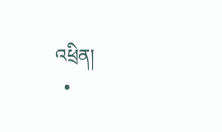འཕྲིན།
  •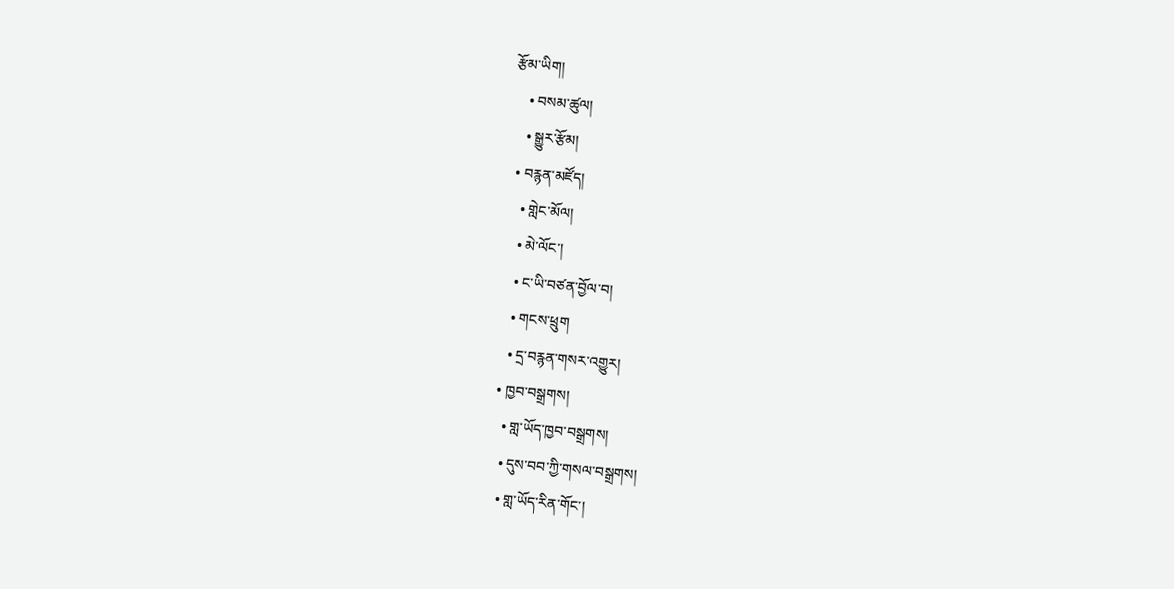རྩོམ་ཡིག།
    • བསམ་ཚུལ།
    • སྒྱུར་རྩོམ།
  • བརྙན་མཛོད།
    • གླེང་མོལ།
    • མེ་ལོང་།
    • ང་ཡི་བཙན་བྱོལ་བ།
    • གངས་ཕྲུག
    • དྲ་བརྙན་གསར་འགྱུར།
  • ཁྱབ་བསྒྲགས།
    • གླ་ཡོད་ཁྱབ་བསྒྲགས།
    • དུས་བབ་ཀྱི་གསལ་བསྒྲགས།
    • གླ་ཡོད་རིན་གོང་།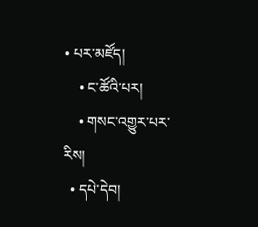• པར་མཛོད།
    • ང་ཚོའི་པར།
    • གསང་འགྱུར་པར་རིས།
  • དཔེ་དེབ།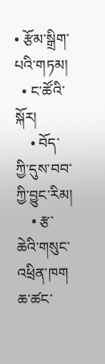• རྩོམ་སྒྲིག་པའི་གཏམ།
  • ང་ཚོའི་སྐོར།
    • བོད་ཀྱི་དུས་བབ་ཀྱི་བྱུང་རིམ།
    • རྩ་ཆེའི་གསུང་འཕྲིན་ཁག
ཆ་ཚང་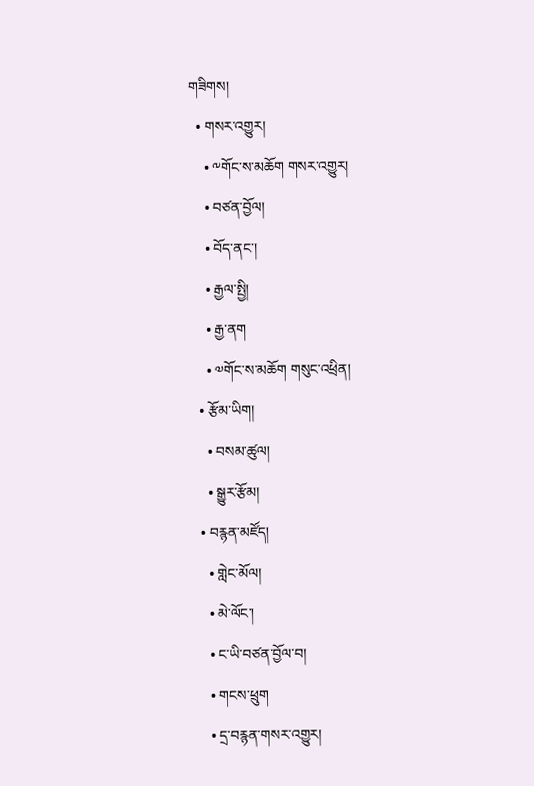གཟིགས།
  • གསར་འགྱུར།
    • ༸གོང་ས་མཆོག གསར་འགྱུར།
    • བཙན་བྱོལ།
    • བོད་ནང་།
    • རྒྱལ་སྤྱི།
    • རྒྱ་ནག
    • ༧གོང་ས་མཆོག གསུང་འཕྲིན།
  • རྩོམ་ཡིག།
    • བསམ་ཚུལ།
    • སྒྱུར་རྩོམ།
  • བརྙན་མཛོད།
    • གླེང་མོལ།
    • མེ་ལོང་།
    • ང་ཡི་བཙན་བྱོལ་བ།
    • གངས་ཕྲུག
    • དྲ་བརྙན་གསར་འགྱུར།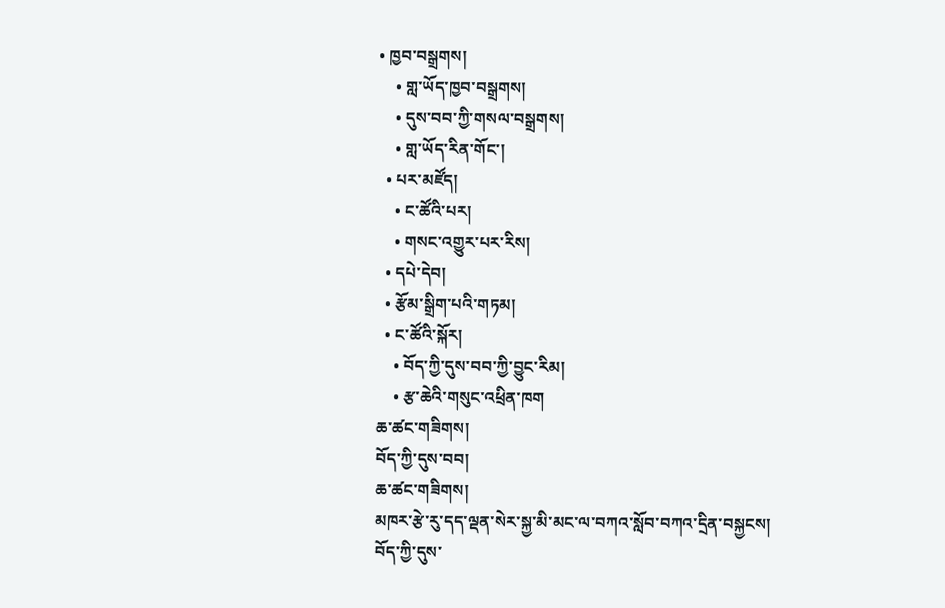• ཁྱབ་བསྒྲགས།
    • གླ་ཡོད་ཁྱབ་བསྒྲགས།
    • དུས་བབ་ཀྱི་གསལ་བསྒྲགས།
    • གླ་ཡོད་རིན་གོང་།
  • པར་མཛོད།
    • ང་ཚོའི་པར།
    • གསང་འགྱུར་པར་རིས།
  • དཔེ་དེབ།
  • རྩོམ་སྒྲིག་པའི་གཏམ།
  • ང་ཚོའི་སྐོར།
    • བོད་ཀྱི་དུས་བབ་ཀྱི་བྱུང་རིམ།
    • རྩ་ཆེའི་གསུང་འཕྲིན་ཁག
ཆ་ཚང་གཟིགས།
བོད་ཀྱི་དུས་བབ།
ཆ་ཚང་གཟིགས།
མཁར་རྩེ་རུ་དད་ལྡན་སེར་སྐྱ་མི་མང་ལ་བཀའ་སློབ་བཀའ་དྲིན་བསྐྱངས།
བོད་ཀྱི་དུས་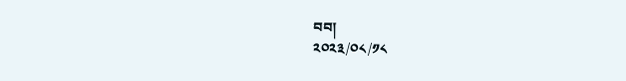བབ།
༢༠༢༣/༠༨/༡༨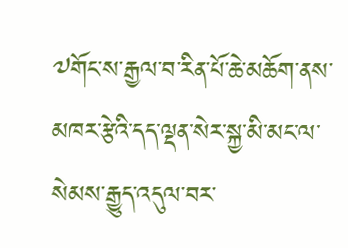༧གོང་ས་རྒྱལ་བ་རིན་པོ་ཆེ་མཆོག་ནས་མཁར་རྩེའི་དད་ལྡན་སེར་སྐྱ་མི་མང་ལ་སེམས་རྒྱུད་འདུལ་བར་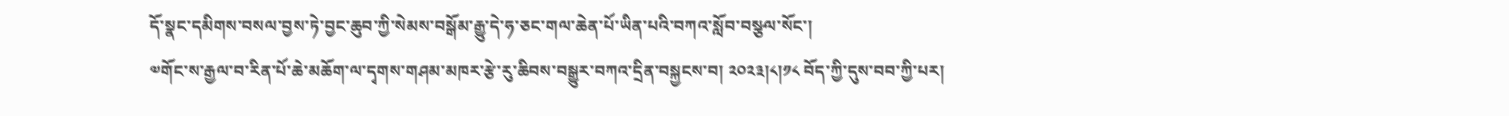དོ་སྣང་དམིགས་བསལ་བྱས་ཏེ་བྱང་ཆུབ་ཀྱི་སེམས་བསྒོམ་རྒྱུ་དེ་ཧ་ཅང་གལ་ཆེན་པོ་ཡིན་པའི་བཀའ་སློབ་བསྩལ་སོང་།
༧གོང་ས་རྒྱལ་བ་རིན་པོ་ཆེ་མཆོག་ལ་དྭགས་གཤམ་མཁར་རྩེ་རུ་ཆིབས་བསྒྱུར་བཀའ་དྲིན་བསྐྱངས་བ། ༢༠༢༣།༨།༡༨ བོད་ཀྱི་དུས་བབ་ཀྱི་པར།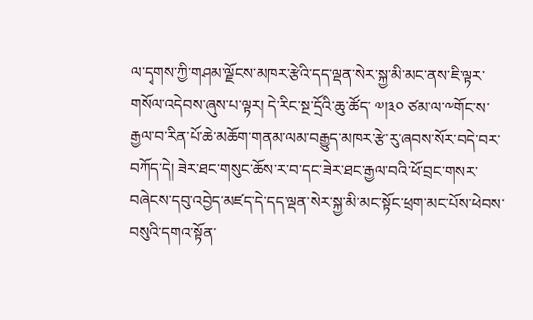ལ་དྭགས་ཀྱི་གཤམ་ལྗོངས་མཁར་རྩེའི་དད་ལྡན་སེར་སྐྱ་མི་མང་ནས་ཇི་ལྟར་གསོལ་འདེབས་ཞུས་པ་ལྟར། དེ་རིང་སྔ་དྲོའི་ཆུ་ཚོད་ ༧།༣༠ ཙམ་ལ་༸གོང་ས་རྒྱལ་བ་རིན་པོ་ཆེ་མཆོག་གནམ་ལམ་བརྒྱུད་མཁར་རྩེ་རུ་ཞབས་སོར་བདེ་བར་བཀོད་དེ། ཟེར་ཐང་གསུང་ཆོས་ར་བ་དང་ཟེར་ཐང་རྒྱལ་བའི་ཕོ་བྲང་གསར་བཞེངས་དབུ་འབྱེད་མཛད་དེ་དད་ལྡན་སེར་སྐྱ་མི་མང་སྟོང་ཕྲག་མང་པོས་ཕེབས་བསུའི་དགའ་སྟོན་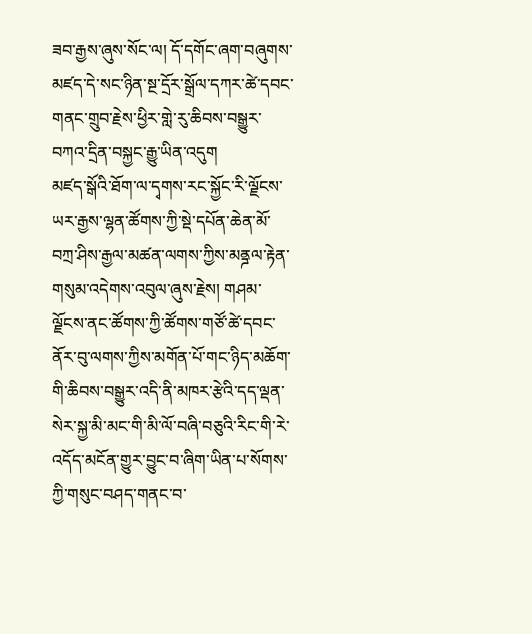ཟབ་རྒྱས་ཞུས་སོང་ལ། དོ་དགོང་ཞག་བཞུགས་མཛད་དེ་སང་ཉིན་སྔ་དྲོར་སྒྲོལ་དཀར་ཚེ་དབང་གནང་གྲུབ་རྗེས་ཕྱིར་གླེ་རུ་ཆིབས་བསྒྱུར་བཀའ་དྲིན་བསྐྱང་རྒྱུ་ཡིན་འདུག
མཛད་སྒོའི་ཐོག་ལ་དྭགས་རང་སྐྱོང་རི་ལྗོངས་ཡར་རྒྱས་ལྷན་ཚོགས་ཀྱི་སྡེ་དཔོན་ཆེན་མོ་བཀྲ་ཤིས་རྒྱལ་མཚན་ལགས་ཀྱིས་མནྜལ་རྟེན་གསུམ་འདེགས་འབུལ་ཞུས་རྗེས། གཤམ་ལྗོངས་ནང་ཚོགས་ཀྱི་ཚོགས་གཙོ་ཚེ་དབང་ནོར་བུ་ལགས་ཀྱིས་མགོན་པོ་གང་ཉིད་མཆོག་གི་ཆིབས་བསྒྱུར་འདི་ནི་མཁར་རྩེའི་དད་ལྡན་སེར་སྐྱ་མི་མང་གི་མི་ལོ་བཞི་བཅུའི་རིང་གི་རེ་འདོད་མངོན་གྱུར་བྱུང་བ་ཞིག་ཡིན་པ་སོགས་ཀྱི་གསུང་བཤད་གནང་བ་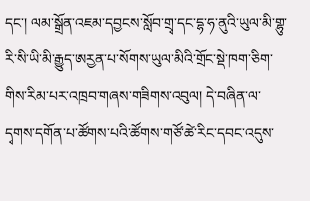དང་། ལམ་སྒྲོན་འཇམ་དབྱངས་སློབ་གྲྭ་དང་དྷ་ཧ་ནུའི་ཡུལ་མི་གྷུ་རི་སི་ཡི་མི་རྒྱུད་ཨརྱན་པ་སོགས་ཡུལ་མིའི་གྲོང་སྡེ་ཁག་ཅིག་གིས་རིམ་པར་འཁྲབ་གཞས་གཟིགས་འབུལ། དེ་བཞིན་ལ་དྭགས་དགོན་པ་ཚོགས་པའི་ཚོགས་གཙོ་ཚེ་རིང་དབང་འདུས་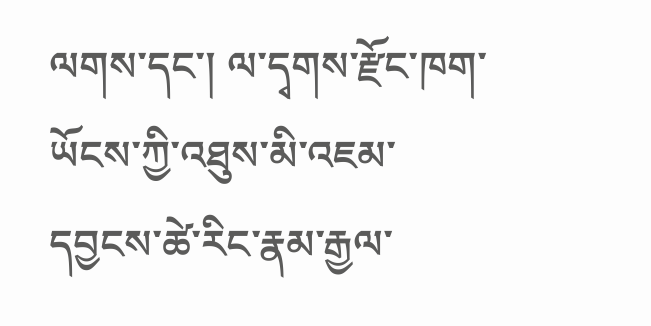ལགས་དང་། ལ་དྭགས་རྫོང་ཁག་ཡོངས་ཀྱི་འཐུས་མི་འཇམ་དབྱངས་ཚེ་རིང་རྣམ་རྒྱལ་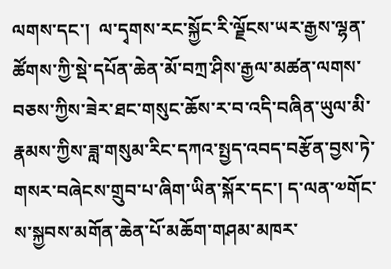ལགས་དང་།  ལ་དྭགས་རང་སྐྱོང་རི་ལྗོངས་ཡར་རྒྱས་ལྷན་ཚོགས་ཀྱི་སྡེ་དཔོན་ཆེན་མོ་བཀྲ་ཤིས་རྒྱལ་མཚན་ལགས་བཅས་ཀྱིས་ཟེར་ཐང་གསུང་ཆོས་ར་བ་འདི་བཞིན་ཡུལ་མི་རྣམས་ཀྱིས་ཟླ་གསུམ་རིང་དཀའ་སྤྱད་འབད་བརྩོན་བྱས་ཏེ་གསར་བཞེངས་གྲུབ་པ་ཞིག་ཡིན་སྐོར་དང་། ད་ལན་༧གོང་ས་སྐྱབས་མགོན་ཆེན་པོ་མཆོག་གཤམ་མཁར་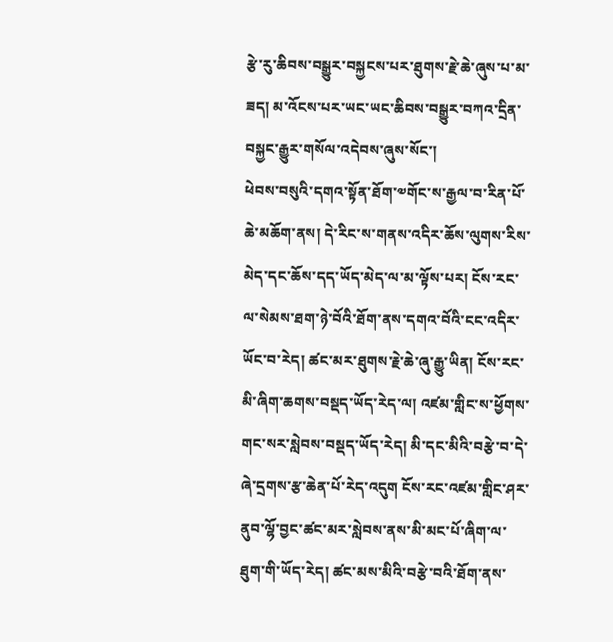རྩེ་རུ་ཆིབས་བསྒྱུར་བསྐྱངས་པར་ཐུགས་རྗེ་ཆེ་ཞུས་པ་མ་ཟད། མ་འོངས་པར་ཡང་ཡང་ཆིབས་བསྒྱུར་བཀའ་དྲིན་བསྐྱང་རྒྱུར་གསོལ་འདེབས་ཞུས་སོང་།
ཕེབས་བསུའི་དགའ་སྟོན་ཐོག་༧གོང་ས་རྒྱལ་བ་རིན་པོ་ཆེ་མཆོག་ནས། དེ་རིང་ས་གནས་འདིར་ཆོས་ལུགས་རིས་མེད་དང་ཆོས་དད་ཡོད་མེད་ལ་མ་ལྟོས་པར། ངོས་རང་ལ་སེམས་ཐག་ཉེ་བོའི་ཐོག་ནས་དགའ་བོའི་ངང་འདིར་ཡོང་བ་རེད། ཚང་མར་ཐུགས་རྗེ་ཆེ་ཞུ་རྒྱུ་ཡིན། ངོས་རང་མི་ཞིག་ཆགས་བསྡད་ཡོད་རེད་ལ། འཛམ་གླིང་ས་ཕྱོགས་གང་སར་སླེབས་བསྡད་ཡོད་རེད། མི་དང་མིའི་བརྩེ་བ་དེ་ཞེ་དྲགས་རྩ་ཆེན་པོ་རེད་འདུག ངོས་རང་འཛམ་གླིང་ཤར་ནུབ་ལྷོ་བྱང་ཚང་མར་སླེབས་ནས་མི་མང་པོ་ཞིག་ལ་ཐུག་གི་ཡོད་རེད། ཚང་མས་མིའི་བརྩེ་བའི་ཐོག་ནས་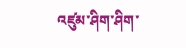འཛུམ་ཤིག་ཤིག་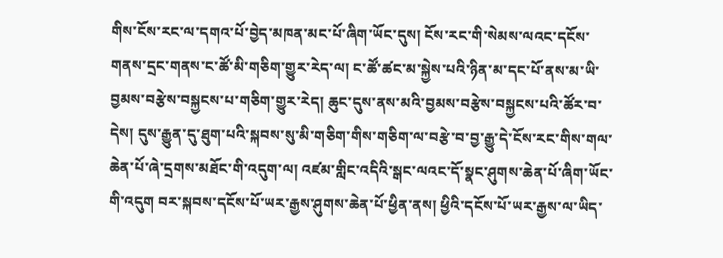གིས་ངོས་རང་ལ་དགའ་པོ་བྱེད་མཁན་མང་པོ་ཞིག་ཡོང་དུས། ངོས་རང་གི་སེམས་ལའང་དངོས་གནས་དྲང་གནས་ང་ཚོ་མི་གཅིག་གྱུར་རེད་ལ། ང་ཚོ་ཚང་མ་སྐྱེས་པའི་ཉིན་མ་དང་པོ་ནས་མ་ཡི་བྱམས་བརྩེས་བསྐྱངས་པ་གཅིག་གྱུར་རེད། ཆུང་དུས་ནས་མའི་བྱམས་བརྩེས་བསྐྱངས་པའི་ཚོར་བ་དེས། དུས་རྒྱུན་དུ་ཐུག་པའི་སྐབས་སུ་མི་གཅིག་གིས་གཅིག་ལ་བརྩེ་བ་བྱ་རྒྱུ་དེ་ངོས་རང་གིས་གལ་ཆེན་པོ་ཞེ་དྲགས་མཐོང་གི་འདུག་ལ། འཛམ་གླིང་འདིའི་སྒང་ལའང་དོ་སྣང་ཤུགས་ཆེན་པོ་ཞིག་ཡོང་གི་འདུག བར་སྐབས་དངོས་པོ་ཡར་རྒྱས་ཤུགས་ཆེན་པོ་ཕྱིན་ནས། ཕྱིའི་དངོས་པོ་ཡར་རྒྱས་ལ་ཡིད་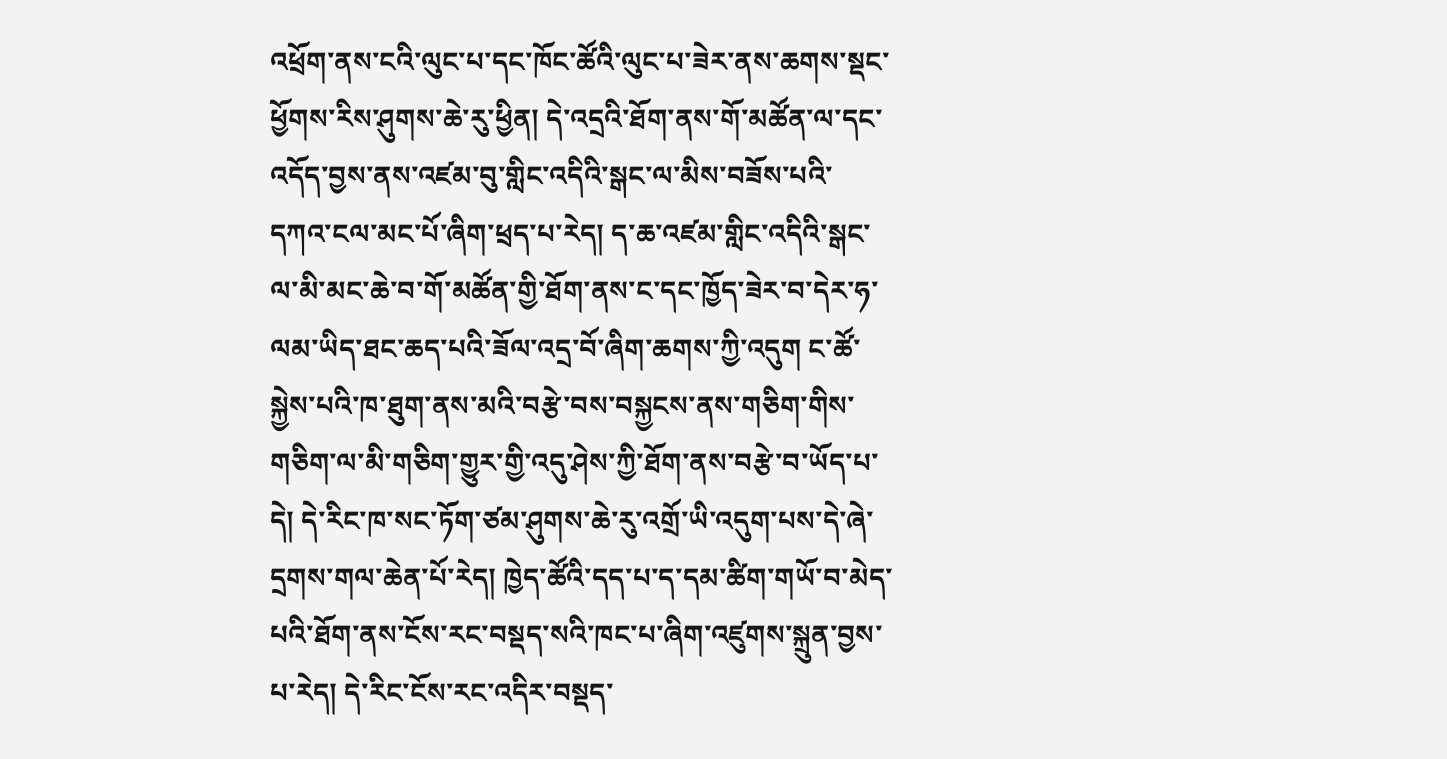འཕྲོག་ནས་ངའི་ལུང་པ་དང་ཁོང་ཚོའི་ལུང་པ་ཟེར་ནས་ཆགས་སྡང་ཕྱོགས་རིས་ཤུགས་ཆེ་རུ་ཕྱིན། དེ་འདྲའི་ཐོག་ནས་གོ་མཚོན་ལ་དང་འདོད་བྱས་ནས་འཛམ་བུ་གླིང་འདིའི་སྒང་ལ་མིས་བཟོས་པའི་དཀའ་ངལ་མང་པོ་ཞིག་ཕྲད་པ་རེད། ད་ཆ་འཛམ་གླིང་འདིའི་སྒང་ལ་མི་མང་ཆེ་བ་གོ་མཚོན་གྱི་ཐོག་ནས་ང་དང་ཁྱོད་ཟེར་བ་དེར་ཧ་ལམ་ཡིད་ཐང་ཆད་པའི་ཟོལ་འདྲ་བོ་ཞིག་ཆགས་ཀྱི་འདུག ང་ཚོ་སྐྱེས་པའི་ཁ་ཐུག་ནས་མའི་བརྩེ་བས་བསྐྱངས་ནས་གཅིག་གིས་གཅིག་ལ་མི་གཅིག་གྱུར་གྱི་འདུ་ཤེས་ཀྱི་ཐོག་ནས་བརྩེ་བ་ཡོད་པ་དེ། དེ་རིང་ཁ་སང་ཏོག་ཙམ་ཤུགས་ཆེ་རུ་འགྲོ་ཡི་འདུག་པས་དེ་ཞེ་དྲགས་གལ་ཆེན་པོ་རེད། ཁྱེད་ཚོའི་དད་པ་ད་དམ་ཚིག་གཡོ་བ་མེད་པའི་ཐོག་ནས་ངོས་རང་བསྡད་སའི་ཁང་པ་ཞིག་འཛུགས་སྐྲུན་བྱས་པ་རེད། དེ་རིང་ངོས་རང་འདིར་བསྡད་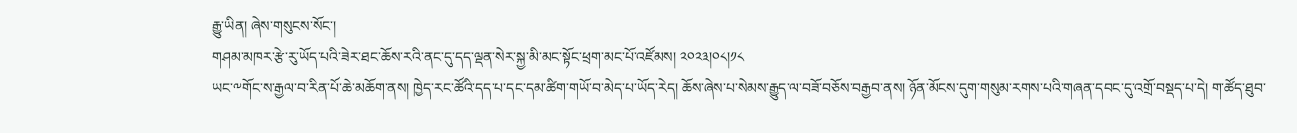རྒྱུ་ཡིན། ཞེས་གསུངས་སོང་།
གཤམ་མཁར་རྩེ་རུ་ཡོད་པའི་ཟེར་ཐང་ཆོས་རའི་ནང་དུ་དད་ལྡན་སེར་སྐྱ་མི་མང་སྟོང་ཕྲག་མང་པོ་འཛོམས། ༢༠༢༣།༠༨།༡༨
ཡང་༸གོང་ས་རྒྱལ་བ་རིན་པོ་ཆེ་མཆོག་ནས། ཁྱེད་རང་ཚོའི་དད་པ་དང་དམ་ཚིག་གཡོ་བ་མེད་པ་ཡོད་རེད། ཆོས་ཞེས་པ་སེམས་རྒྱུད་ལ་བཟོ་བཅོས་བརྒྱབ་ནས། ཉོན་མོངས་དུག་གསུམ་རགས་པའི་གཞན་དབང་དུ་འགྲོ་བསྡད་པ་དེ། ག་ཚོད་ཐུབ་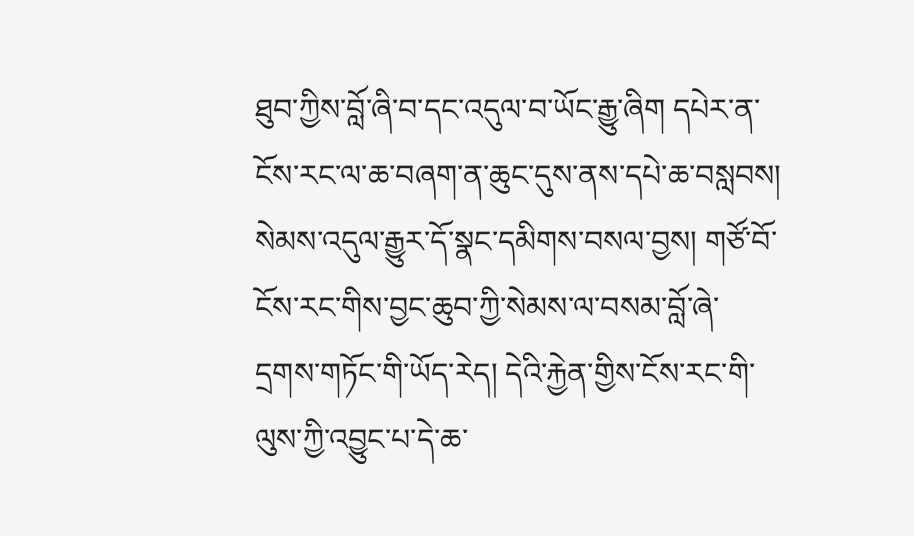ཐུབ་ཀྱིས་བློ་ཞི་བ་དང་འདུལ་བ་ཡོང་རྒྱུ་ཞིག དཔེར་ན་ངོས་རང་ལ་ཆ་བཞག་ན་ཆུང་དུས་ནས་དཔེ་ཆ་བསླབས། སེམས་འདུལ་རྒྱུར་དོ་སྣང་དམིགས་བསལ་བྱས། གཙོ་བོ་ངོས་རང་གིས་བྱང་ཆུབ་ཀྱི་སེམས་ལ་བསམ་བློ་ཞེ་དྲགས་གཏོང་གི་ཡོད་རེད། དེའི་རྐྱེན་གྱིས་ངོས་རང་གི་ལུས་ཀྱི་འབྱུང་པ་དེ་ཆ་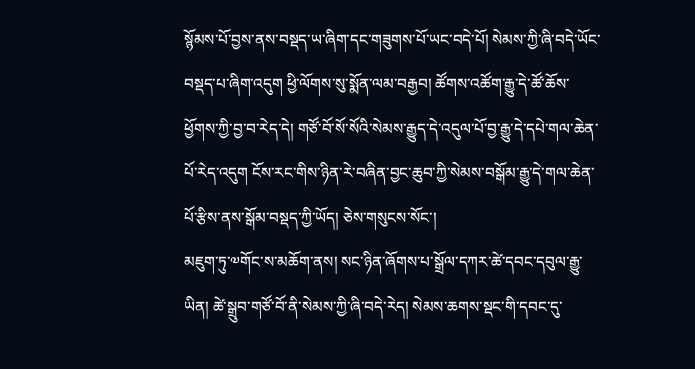སྙོམས་པོ་བྱས་ནས་བསྡད་ཡ་ཞིག་དང་གཟུགས་པོ་ཡང་བདེ་པོ། སེམས་ཀྱི་ཞི་བདེ་ཡོང་བསྡད་པ་ཞིག་འདུག ཕྱི་ལོགས་སུ་སྨོན་ལམ་བརྒྱབ། ཚོགས་འཚོག་རྒྱུ་དེ་ཚོ་ཆོས་ཕྱོགས་ཀྱི་བྱ་བ་རེད་དེ། གཙོ་བོ་སོ་སོའི་སེམས་རྒྱུད་དེ་འདུལ་པོ་བྱ་རྒྱུ་དེ་དཔེ་གལ་ཆེན་པོ་རེད་འདུག ངོས་རང་གིས་ཉིན་རེ་བཞིན་བྱང་ཆུབ་ཀྱི་སེམས་བསྒོམ་རྒྱུ་དེ་གལ་ཆེན་པོ་རྩིས་ནས་སྒོམ་བསྡད་ཀྱི་ཡོད། ཅེས་གསུངས་སོང་།
མཇུག་ཏུ་༧གོང་ས་མཆོག་ནས། སང་ཉིན་ཞོགས་པ་སྒྲོལ་དཀར་ཚེ་དབང་དབུལ་རྒྱུ་ཡིན། ཚེ་སྒྲུབ་གཙོ་བོ་ནི་སེམས་ཀྱི་ཞི་བདེ་རེད། སེམས་ཆགས་སྡང་གི་དབང་དུ་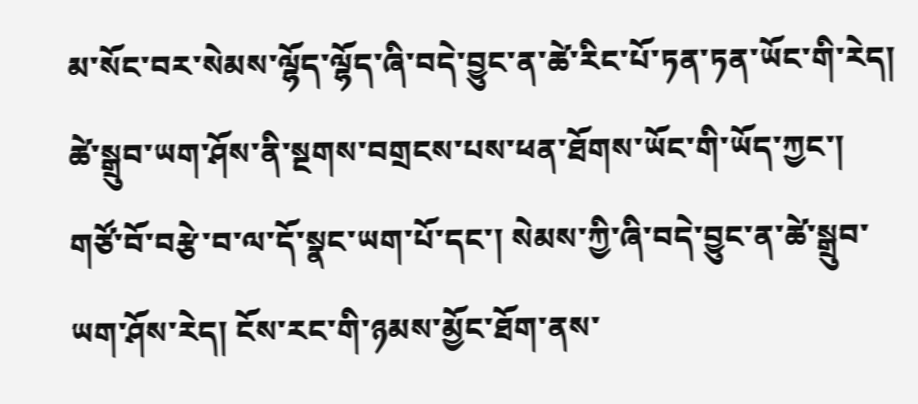མ་སོང་བར་སེམས་ལྷོད་ལྷོད་ཞི་བདེ་བྱུང་ན་ཚེ་རིང་པོ་ཏན་ཏན་ཡོང་གི་རེད། ཚེ་སྒྲུབ་ཡག་ཤོས་ནི་སྔགས་བགྲངས་པས་ཕན་ཐོགས་ཡོང་གི་ཡོད་ཀྱང་། གཙོ་བོ་བརྩེ་བ་ལ་དོ་སྣང་ཡག་པོ་དང་། སེམས་ཀྱི་ཞི་བདེ་བྱུང་ན་ཚེ་སྒྲུབ་ཡག་ཤོས་རེད། ངོས་རང་གི་ཉམས་མྱོང་ཐོག་ནས་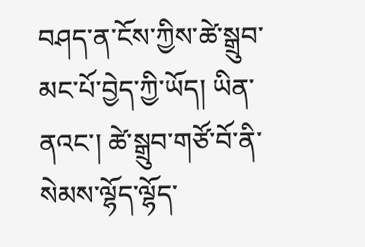བཤད་ན་ངོས་ཀྱིས་ཚེ་སྒྲུབ་མང་པོ་བྱེད་ཀྱི་ཡོད། ཡིན་ནའང་། ཚེ་སྒྲུབ་གཙོ་བོ་ནི་སེམས་ལྷོད་ལྷོད་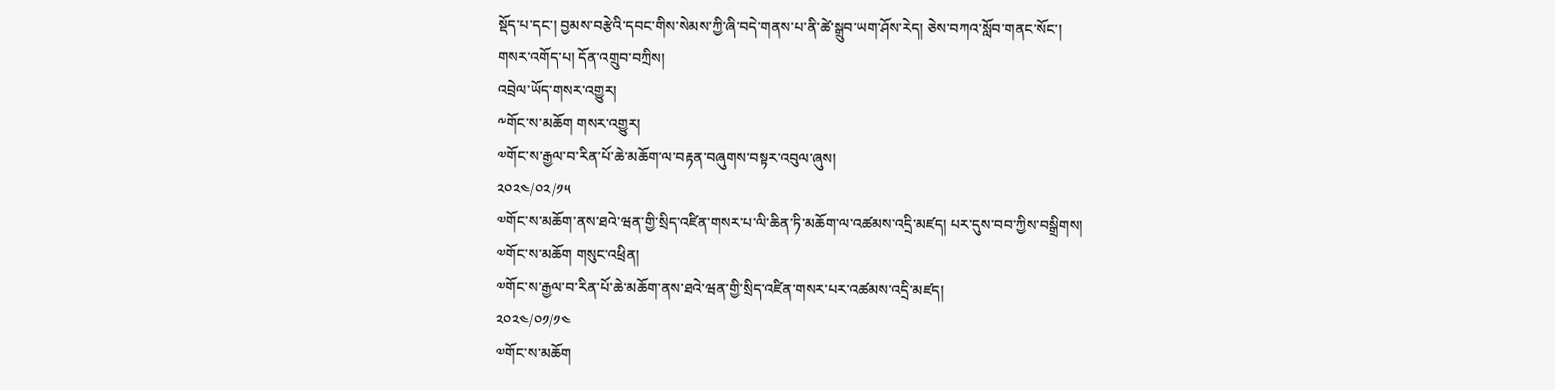སྡོད་པ་དང་། བྱམས་བརྩེའི་དབང་གིས་སེམས་ཀྱི་ཞི་བདེ་གནས་པ་ནི་ཚེ་སྒྲུབ་ཡག་ཤོས་རེད། ཅེས་བཀའ་སློབ་གནང་སོང་།
གསར་འགོད་པ། དོན་འགྲུབ་བཀྲིས།
འབྲེལ་ཡོད་གསར་འགྱུར།
༸གོང་ས་མཆོག གསར་འགྱུར།
༧གོང་ས་རྒྱལ་བ་རིན་པོ་ཆེ་མཆོག་ལ་བརྟན་བཞུགས་བསྟར་འབུལ་ཞུས།
༢༠༢༤/༠༢/༡༥
༧གོང་ས་མཆོག་ནས་ཐའེ་ཝན་གྱི་སྲིད་འཛིན་གསར་པ་ལི་ཆིན་ཏི་མཆོག་ལ་འཚམས་འདྲི་མཛད། པར་དུས་བབ་ཀྱིས་བསྒྲིགས།
༧གོང་ས་མཆོག གསུང་འཕྲིན།
༧གོང་ས་རྒྱལ་བ་རིན་པོ་ཆེ་མཆོག་ནས་ཐའེ་ཝན་གྱི་སྲིད་འཛིན་གསར་པར་འཚམས་འདྲི་མཛད།
༢༠༢༤/༠༡/༡༤
༧གོང་ས་མཆོག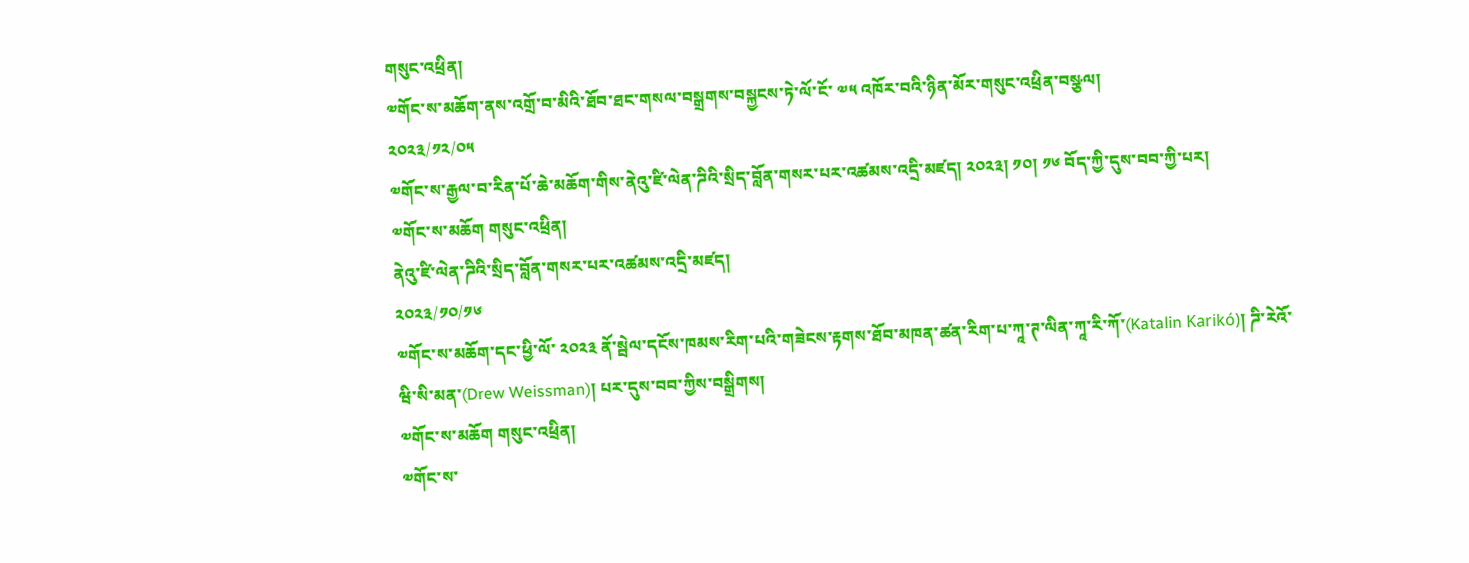གསུང་འཕྲིན།
༧གོང་ས་མཆོག་ནས་འགྲོ་བ་མིའི་ཐོབ་ཐང་གསལ་བསྒྲགས་བསྐྱངས་ཏེ་ལོ་ངོ་ ༧༥ འཁོར་བའི་ཉིན་མོར་གསུང་འཕྲིན་བསྩལ།
༢༠༢༣/༡༢/༠༥
༧གོང་ས་རྒྱལ་བ་རིན་པོ་ཆེ་མཆོག་གིས་ནེའུ་ཛི་ལེན་ཌིའི་སྲིད་བློན་གསར་པར་འཚམས་འདྲི་མཛད། ༢༠༢༣། ༡༠། ༡༦ བོད་ཀྱི་དུས་བབ་ཀྱི་པར།
༧གོང་ས་མཆོག གསུང་འཕྲིན།
ནེའུ་ཛི་ལེན་ཌིའི་སྲིད་བློན་གསར་པར་འཚམས་འདྲི་མཛད།
༢༠༢༣/༡༠/༡༦
༧གོང་ས་མཆོག་དང་ཕྱི་ལོ་ ༢༠༢༣ ནོ་སྦེལ་དངོས་ཁམས་རིག་པའི་གཟེངས་རྟགས་ཐོབ་མཁན་ཚན་རིག་པ་ཀཱ་ཊ་ལིན་ཀཱ་རི་ཀོ་(Katalin Karikó)། ཌི་རེའོ་ཝི་སི་མན་(Drew Weissman)། པར་དུས་བབ་ཀྱིས་བསྒྲིགས།
༧གོང་ས་མཆོག གསུང་འཕྲིན།
༧གོང་ས་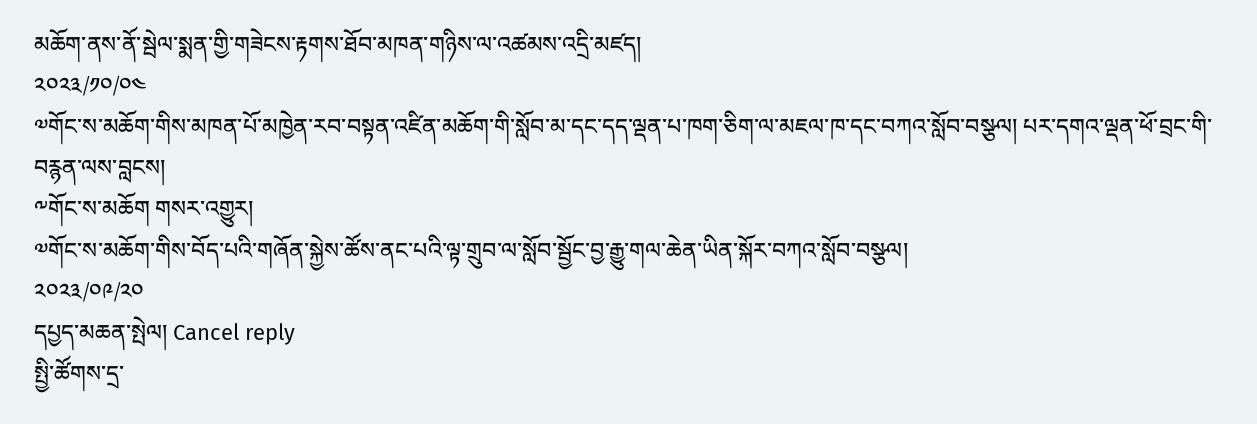མཆོག་ནས་ནོ་སྦེལ་སྨན་གྱི་གཟེངས་རྟགས་ཐོབ་མཁན་གཉིས་ལ་འཚམས་འདྲི་མཛད།
༢༠༢༣/༡༠/༠༤
༧གོང་ས་མཆོག་གིས་མཁན་པོ་མཁྱེན་རབ་བསྟན་འཛིན་མཆོག་གི་སློབ་མ་དང་དད་ལྡན་པ་ཁག་ཅིག་ལ་མཇལ་ཁ་དང་བཀའ་སློབ་བསྩལ། པར་དགའ་ལྡན་ཕོ་བྲང་གི་བརྙན་ལས་བླངས།
༸གོང་ས་མཆོག གསར་འགྱུར།
༧གོང་ས་མཆོག་གིས་བོད་པའི་གཞོན་སྐྱེས་ཚོས་ནང་པའི་ལྟ་གྲུབ་ལ་སློབ་སྦྱོང་བྱ་རྒྱུ་གལ་ཆེན་ཡིན་སྐོར་བཀའ་སློབ་བསྩལ།
༢༠༢༣/༠༩/༢༠
དཔྱད་མཆན་སྤེལ། Cancel reply
སྤྱི་ཚོགས་དྲ་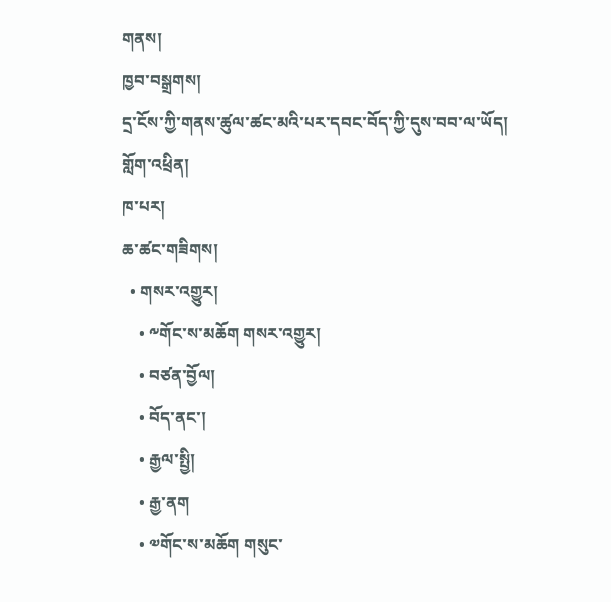གནས།
ཁྱབ་བསྒྲགས།
དྲ་ངོས་ཀྱི་གནས་ཚུལ་ཚང་མའི་པར་དབང་བོད་ཀྱི་དུས་བབ་ལ་ཡོད།
གློག་འཕྲིན།
ཁ་པར།
ཆ་ཚང་གཟིགས།
  • གསར་འགྱུར།
    • ༸གོང་ས་མཆོག གསར་འགྱུར།
    • བཙན་བྱོལ།
    • བོད་ནང་།
    • རྒྱལ་སྤྱི།
    • རྒྱ་ནག
    • ༧གོང་ས་མཆོག གསུང་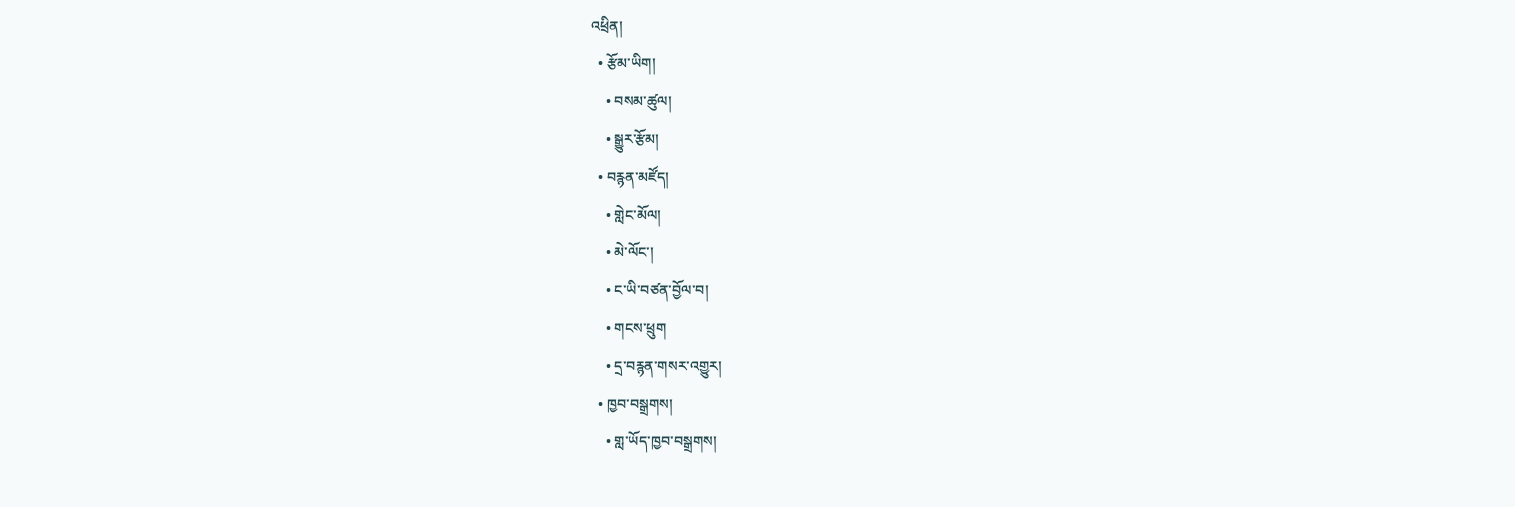འཕྲིན།
  • རྩོམ་ཡིག།
    • བསམ་ཚུལ།
    • སྒྱུར་རྩོམ།
  • བརྙན་མཛོད།
    • གླེང་མོལ།
    • མེ་ལོང་།
    • ང་ཡི་བཙན་བྱོལ་བ།
    • གངས་ཕྲུག
    • དྲ་བརྙན་གསར་འགྱུར།
  • ཁྱབ་བསྒྲགས།
    • གླ་ཡོད་ཁྱབ་བསྒྲགས།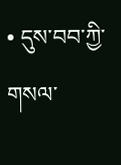• དུས་བབ་ཀྱི་གསལ་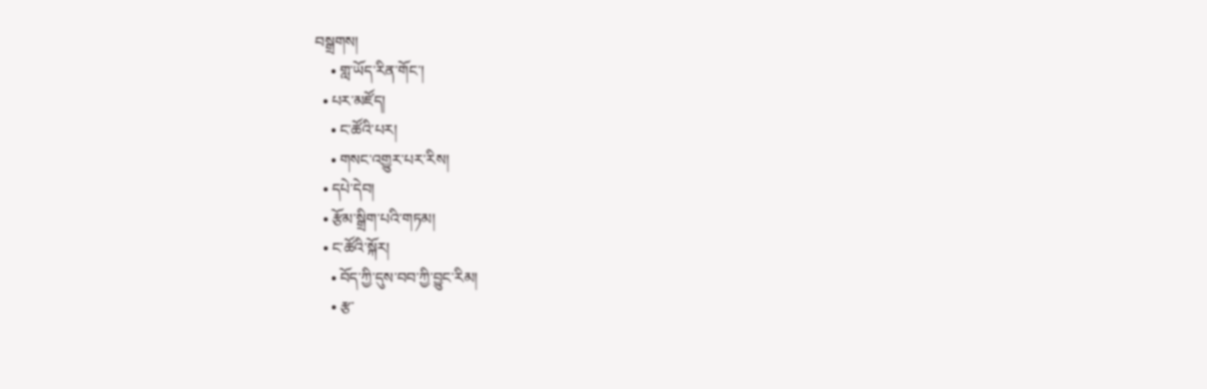བསྒྲགས།
    • གླ་ཡོད་རིན་གོང་།
  • པར་མཛོད།
    • ང་ཚོའི་པར།
    • གསང་འགྱུར་པར་རིས།
  • དཔེ་དེབ།
  • རྩོམ་སྒྲིག་པའི་གཏམ།
  • ང་ཚོའི་སྐོར།
    • བོད་ཀྱི་དུས་བབ་ཀྱི་བྱུང་རིམ།
    • རྩ་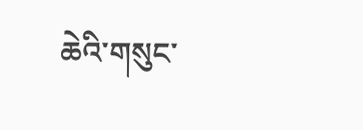ཆེའི་གསུང་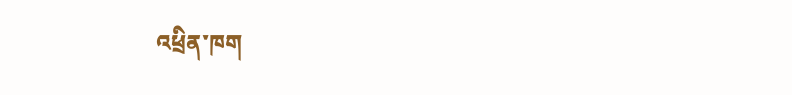འཕྲིན་ཁག